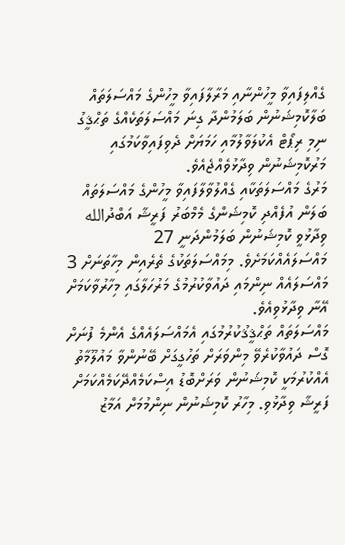ގެއްލިފައިވާ މީހުންނާއި މަރާލާފައިވާ މީހުންގެ މައްސަލަތައް ބަލާކޮމިޝަނުން ބަލަމުންދާ ގިނަ މައްސަލަތަކެއްގެ ތަޙްޤީގު ނިމި ރިޕޯޓް އެކުލަވާލުމާއި ހަމަޔަށް ދެވިފައިވާކަމުގައި މަރުކޮމިޝަނުން ވިދާޅުވެއްޖެއެވެ.
މަރުގެ މައްސަލަތަކާއި ގެއްލުވާލާފައިވާ މީހުންގެ މައްސަލަތައް ބަލަން އުފެއްދި ކޮމިޝަންގެ މެމްބަރު ފަރީޝާ އަބްދުالله ވިދާޅުވީ ކޮމިޝަނުން ބަލަމުންދަނީ 27 މައްސަލައެއްކަމަށެވެ. މިމައްސަލަތަކުގެ ތެރެއިން މިހާތަނަށް 3 މައްސަލައެއް ނިންމައި ދައުވާކުރުމުގެ މަރުހަލާގައި މިހާރުވާކަމަށް އޭނާ ވިދާޅުވިއެވެ.
މައްސަލަތައް ތަޙްޤީޤުކުރުމުގައި އެމައްސަލައެއްގެ އެންމެ ފުނަށް ގޮސް ދައުވާކުރެވޭ މިންވަރަށް ތަހުގީގަށް ބޭނުންވާ މައުލޫމާތު އެއްކުރުމަކީ ކޮމިޝަނުން ވަރަށްބޮޑު އިސްކަމެއްދޭކަމެއްކަމަށް ފަރީޝާ ވިދާޅުވި. މިހާރު ކޮމިޝަނުން ނިންމުމަށް އަމާޒު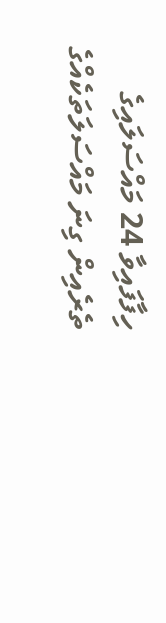ހިފާފައިވާ 24 މައްސަލައިގެ ތެރެއިން ގިނަ މައްސަލަތަކެއްގެ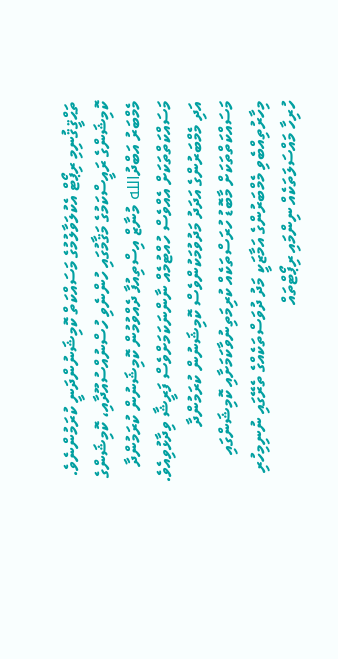ތަޙްޤީޤުނިމި ރިޕޯޓް އެކުލަވާލުމުގެ މަސައްކަތް ކޮމިޝަނުންދަނީ ކުރަމުންނެވެ.
ކޮމިޝަންގެ ރައީސްކަމުގެ މަޤާމުގައި ހުންނެވި ހުސްނުއްސުއޫދާއި، ކޮމިޝަންގެ މެމްބަރު އަބްދުالله މުނާޒް އިސްތިއުފާ ދެއްވުމުން ކޮމިޝަނުން ކުރަމުންދާ މަސައްކަތްތަކަށް އެއްވެސް ހުއްޓުމެއް ނާންނަކަމަށްވެސް ފަރީޝާ ވިދާޅުވިއެވެ. އަދި މެމްބަރުންގެ އަދަދު މަދުވުމަކުންވެސް ކޮމިޝަނުން ކުރަމުންދާ މަސައްކަތްތަކަށް މާބޮޑު ހުރަސްތަކެއް ކުރިމަތިނުވާކަމަށާއި ކޮމިޝަންގައި މިހާރުތިއްބެވި މެމްބަރުންގެ އަމާޒަކީ މަދު ދުވަސްތަކެއްގެ ތެރޭގައި ނުނިމިހުރި ހުރިހާ މައްސަލަތަކެއް ނިންމައި ރިޕޯޓްތައް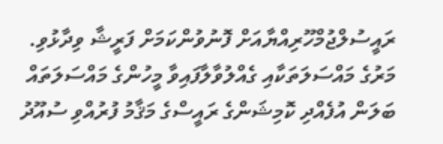ރައީސުލްޖުމްހޫރިއްޔާއަށް ފޮނުވުންކަމަށް ފަރީޝާ ވިދާޅުވި.
މަރުގެ މައްސަލަތަކާއި ގެއްލުވާލާފައިވާ މީހުންގެ މައްސަލަތައް ބަލަން އުފެއްދި ކޮމިޝަންގެ ރައީސްގެ މަޤާމު ފުރުއްވި ސުއޫދު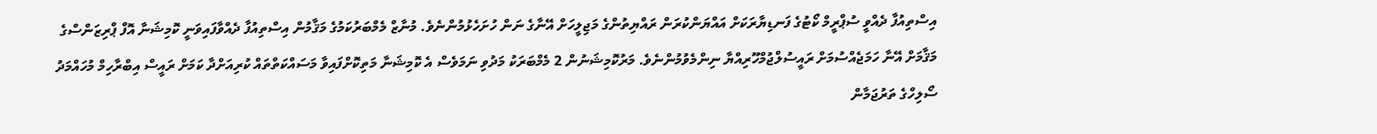އިސްތިއުފާ ދެއްވީ ސުޕްރީމް ކޯޓުގެ ފަނޑިޔާރަކަށް އައްޔަންކުރަން ރައްޔިތުންގެ މަޖިލީހަށް އޭނާގެ ނަން ހުށަހެޅުމުންނެވެ. މުނާޒް މެމްބަރުކަމުގެ މަޤާމުން އިސްތިއުފާ ދެއްވާފައިވަނީ ކޮމިޝަނާ އޮފް ޕްރިޒަންސްގެ މަޤާމަށް އޭނާ ހަމަޖެއްސުމަށް ރައީސުލްޖުމްހޫރިއްޔާ ނިންމެވުމުންނެވެ. މަރުކޮމިޝަނުން 2 މެމްބަރަކު މަދުވި ނަމަވެސް އެ ކޮމިޝަނާ މަތިކޮށްފައިވާ މަސައްކަތްތައް ކުރިއަށްދާ ކަމަށް ރައީސް އިބްރާހިމް މުހައްމަދު ސޯލިހްގެ ތަރުޖަމާން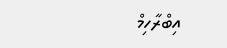އިބްރާހިމް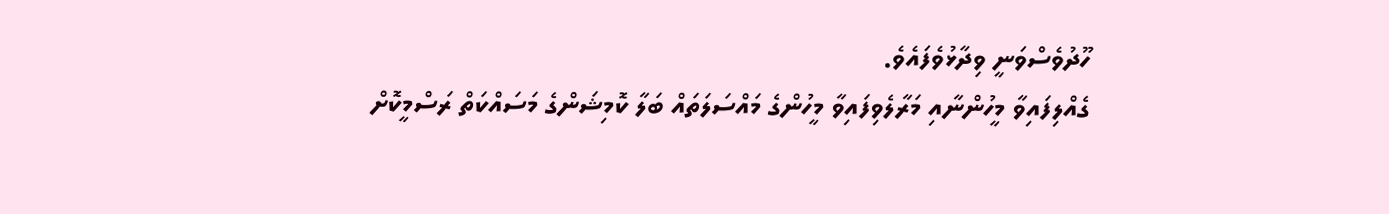ހޫދުވެސްވަނީ ވިދާޅުވެފައެވެ.
ގެއްލިފައިވާ މީހުންނާއި މަރާލެވިފައިވާ މީހުންގެ މައްސަލަތައް ބަލާ ކޮމިޝަންގެ މަސައްކަތް ރަސްމީކޮށް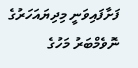ފަށާފައިވަނީ މިދިޔައަހަރުގެ ނޮވެމްބަރު މަހުގެ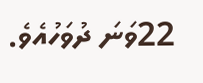22ވަނަ ދުވަހުއެވެ.